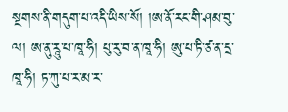སྔགས་ནི་གདུག་པ་འདི་ཡིས་སོ། །ཨ་ནོ་རང་གི་ཤམ་བུ་ལ། ཨ་ནུ་རཱུ་པ་ཁཱ་ཧི། པུ་རུ་བ་ན་ཁཱ་ཧི། ཨུ་པ་ཏི་ཙ་ན་དྲ་ཁཱ་ཧི། ཏ་ཀུ་པ་ར་མ་ར་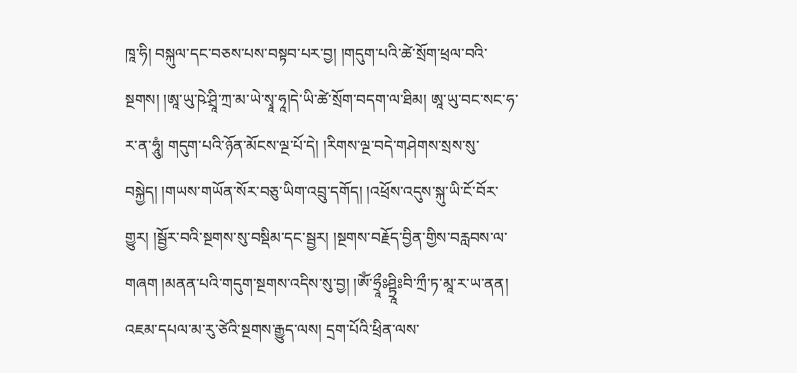ཁཱ་ཧི། བསྐུལ་དང་བཅས་པས་བསྟབ་པར་བྱ། །གདུག་པའི་ཚེ་སྲོག་ཕྲལ་བའི་སྔགས། །ཨཱ་ཡུ་ཥེ་ཤྲཱི་ཀྲ་མ་ཡེ་སྭཱ་ཧཱ།དེ་ཡི་ཚེ་སྲོག་བདག་ལ་ཐིམ། ཨཱ་ཡུ་བང་སང་ཧ་ར་ན་ཧཱུཾ། གདུག་པའི་ཉོན་མོངས་ལྔ་པོ་དེ། །རིགས་ལྔ་བདེ་གཤེགས་སྲས་སུ་བསྐྱེད། །གཡས་གཡོན་སོར་བཅུ་ཡིག་འབྲུ་དགོད། །འཕྲོས་འདུས་སྐུ་ཡི་ངོ་བོར་གྱུར། །སྦྱོར་བའི་སྔགས་སུ་བསྡིམ་དང་སྦྱར། །སྔགས་བརྗོད་བྱིན་གྱིས་བརླབས་ལ་གཞག །མནན་པའི་གདུག་སྔགས་འདིས་སུ་བྱ། །ཨོཾ་ཧྲཱྀཿཤྟྲཱིཿབི་ཀྲྀ་ཏ་མཱ་ར་ཡ་ནན། འཇམ་དཔལ་མ་རུ་ཙེའི་སྔགས་རྒྱུད་ལས། དྲག་པོའི་ཕྲིན་ལས་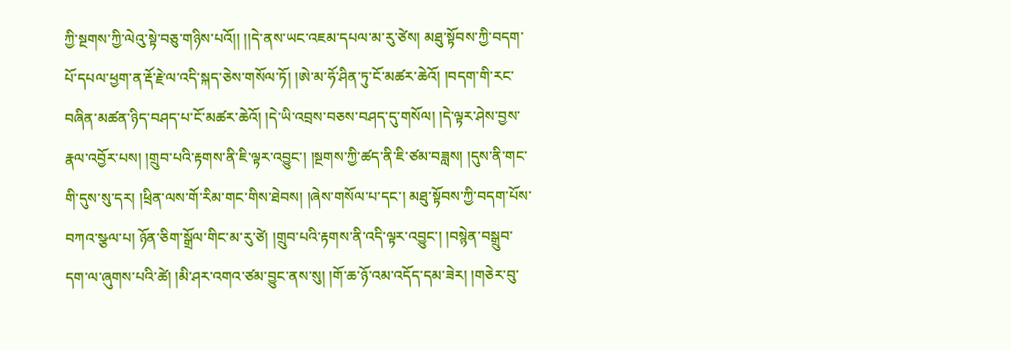ཀྱི་སྔགས་ཀྱི་ལེའུ་སྟེ་བཅུ་གཉིས་པའོ།། །།དེ་ནས་ཡང་འཇམ་དཔལ་མ་རུ་ཙེས། མཐུ་སྟོབས་ཀྱི་བདག་པོ་དཔལ་ཕྱག་ན་རྡོ་རྗེ་ལ་འདི་སྐད་ཅེས་གསོལ་ཏོ། །ཨེ་མ་ཧོ་ཤིན་ཏུ་ངོ་མཚར་ཆེའོ། །བདག་གི་རང་བཞིན་མཚན་ཉིད་བཤད་པ་ངོ་མཚར་ཆེའོ། །དེ་ཡི་འབྲས་བཅས་བཤད་དུ་གསོལ། །དེ་ལྟར་ཤེས་བྱས་རྣལ་འབྱོར་པས། །གྲུབ་པའི་རྟགས་ནི་ཇི་ལྟར་འབྱུང་། །སྔགས་ཀྱི་ཚད་ནི་ཇི་ཙམ་བཟླས། །དུས་ནི་གང་གི་དུས་སུ་དར། །ཕྲིན་ལས་གོ་རིམ་གང་གིས་ཐེབས། །ཞེས་གསོལ་པ་དང་། མཐུ་སྟོབས་ཀྱི་བདག་པོས་བཀའ་སྩལ་པ། ཉོན་ཅིག་སྒྲོལ་གིང་མ་རུ་ཙེ། །གྲུབ་པའི་རྟགས་ནི་འདི་ལྟར་འབྱུང་། །བསྙེན་བསྒྲུབ་དག་ལ་ཞུགས་པའི་ཚེ། །མི་ཤར་འགའ་ཙམ་བྱུང་ནས་སུ། །གོ་ཆ་ཉོ་འམ་འདོད་དམ་ཟེར། །གཅེར་བུ་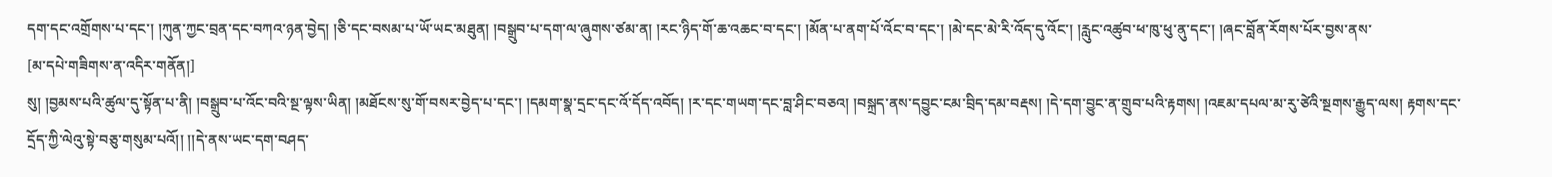དག་དང་འགྲོགས་པ་དང་། །ཀུན་ཀྱང་བྲན་དང་བཀའ་ཉན་བྱེད། །ཅི་དང་བསམ་པ་ཡོ་ཡང་མཐུན། །བསྒྲུབ་པ་དག་ལ་ཞུགས་ཙམ་ན། །རང་ཉིད་གོ་ཆ་འཆང་བ་དང་། །མོན་པ་ནག་པོ་འོང་བ་དང་། །མེ་དང་མེ་རི་འོད་དུ་འོང་། །རླུང་འཚུབ་ཕ་ཁུ་ཕུ་ནུ་དང་། །ཞང་བློན་རོགས་པོར་བྱས་ནས་
[མ་དཔེ་གཟིགས་ན་འདིར་གནོན།]
སུ། །བྱམས་པའི་ཚུལ་དུ་སྟོན་པ་ནི། །བསྒྲུབ་པ་འོང་བའི་སྔ་ལྟས་ཡིན། །མཐོངས་སུ་གོ་བསར་བྱེད་པ་དང་། །དམག་སྣ་དྲང་དང་འོ་དོད་འབོད། །ར་དང་གཡག་དང་བླ་ཤིང་བཅའ། །བསྐྲད་ནས་དབྱུང་ངམ་བྲིད་དམ་བརྡས། །དེ་དག་བྱུང་ན་གྲུབ་པའི་རྟགས། །འཇམ་དཔལ་མ་རུ་ཙེའི་སྔགས་རྒྱུད་ལས། རྟགས་དང་དྲོད་ཀྱི་ལེའུ་སྟེ་བཅུ་གསུམ་པའོ།། །།དེ་ནས་ཡང་དག་བཤད་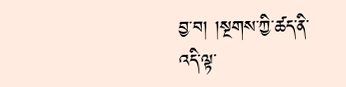བྱ་བ། །སྔགས་ཀྱི་ཚད་ནི་འདི་ལྟ་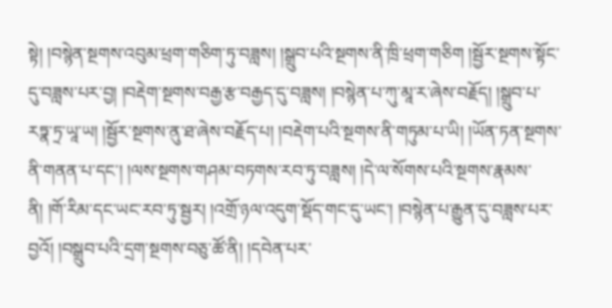སྟེ། །བསྙེན་སྔགས་འབུམ་ཕྲག་གཅིག་ཏུ་བཟླས། །སྒྲུབ་པའི་སྔགས་ནི་ཁྲི་ཕྲག་གཅིག །སྦྱོར་སྔགས་སྟོང་དུ་བཟླས་པར་བྱ། །བརྡེག་སྔགས་བརྒྱ་རྩ་བརྒྱད་དུ་བཟླས། །བསྙེན་པ་ཀུ་མཱ་ར་ཞེས་བརྗོད། །སྒྲུབ་པ་རཏྣ་ཏྲ་ཡཱ་ཡ། །སྦྱོར་སྔགས་ནུ་ཐ་ཞེས་བརྗོད་པ། །བརྡེག་པའི་སྔགས་ནི་གཏུམ་པ་ཡི། །ཡོན་ཏན་སྔགས་ནི་གནན་པ་དང་། །ལས་སྔགས་གཤམ་བཏགས་རབ་ཏུ་བཟླས། །དེ་ལ་སོགས་པའི་སྔགས་རྣམས་ནི། །གོ་རིམ་དང་ཡང་རབ་ཏུ་སྦྱར། །འགྲོ་ཉལ་འདུག་སྡོད་གང་དུ་ཡང་། །བསྙེན་པ་རྒྱུན་དུ་བཟླས་པར་བྱའོ། །བསྒྲུབ་པའི་དྲག་སྔགས་བཅུ་ཚོ་ནི། །དབེན་པར་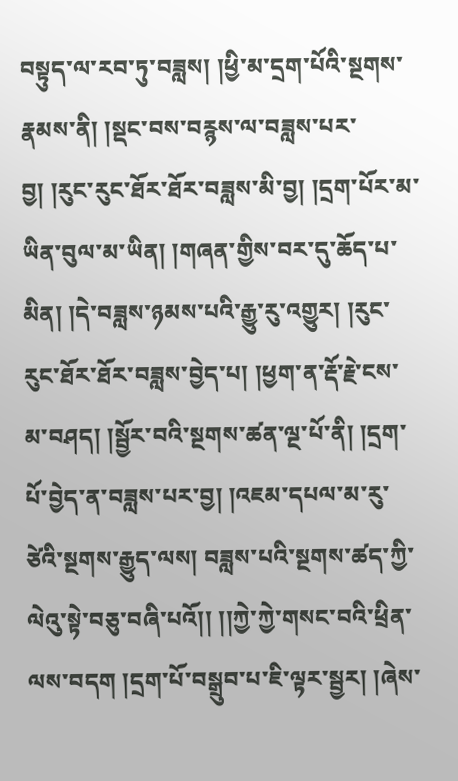བསྟུད་ལ་རབ་ཏུ་བཟླས། །ཕྱི་མ་དྲག་པོའི་སྔགས་རྣམས་ནི། །སྡང་བས་བརྙས་ལ་བཟླས་པར་བྱ། །རུང་རུང་ཐོར་ཐོར་བཟླས་མི་བྱ། །དྲག་པོར་མ་ཡིན་བུལ་མ་ཡིན། །གཞན་གྱིས་བར་དུ་ཆོད་པ་མིན། །དེ་བཟླས་ཉམས་པའི་རྒྱུ་རུ་འགྱུར། །རུང་རུང་ཐོར་ཐོར་བཟླས་བྱེད་པ། །ཕྱག་ན་རྡོ་རྗེ་ངས་མ་བཤད། །སྦྱོར་བའི་སྔགས་ཚན་ལྔ་པོ་ནི། །དྲག་པོ་བྱེད་ན་བཟླས་པར་བྱ། །འཇམ་དཔལ་མ་རུ་ཙེའི་སྔགས་རྒྱུད་ལས། བཟླས་པའི་སྔགས་ཚད་ཀྱི་ལེའུ་སྟེ་བཅུ་བཞི་པའོ།། །།ཀྱེ་ཀྱེ་གསང་བའི་ཕྲིན་ལས་བདག །དྲག་པོ་བསྒྲུབ་པ་ཇི་ལྟར་སྦྱར། །ཞེས་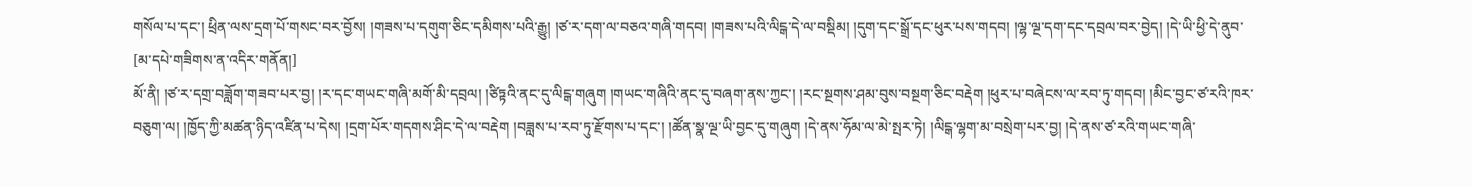གསོལ་པ་དང་། ཕྲིན་ལས་དྲག་པོ་གསང་བར་བྱོས། །གཟས་པ་དགུག་ཅིང་དམིགས་པའི་རྒྱུ། །ཙ་ར་དག་ལ་བཅའ་གཞི་གདབ། །གཟས་པའི་ལིངྒ་དེ་ལ་བསྡིམ། །དུག་དང་སྒྲོ་དང་ཕུར་པས་གདབ། །ལྷ་ལྔ་དག་དང་དབྲལ་བར་བྱེད། །དེ་ཡི་ཕྱི་དེ་ནུབ་
[མ་དཔེ་གཟིགས་ན་འདིར་གནོན།]
མོ་ནི། །ཙ་ར་དགྲ་བཟློག་གཟབ་པར་བྱ། །ར་དང་གཡང་གཞི་མགོ་མི་དབྲལ། །ཙིཏྟའི་ནང་དུ་ལིངྒ་གཞུག །གཡང་གཞིའི་ནང་དུ་བཞག་ནས་ཀྱང་། །རང་སྔགས་ཤམ་བུས་བསྔག་ཅིང་བརྡེག །ཕུར་པ་བཞེངས་ལ་རབ་ཏུ་གདབ། །མིང་བྱང་ཙ་རའི་ཁར་བཅུག་ལ། །ཁྱོད་ཀྱི་མཚན་ཉིད་འཛིན་པ་དེས། །དྲག་པོར་གདགས་ཤིང་དེ་ལ་བརྡེག །བཟླས་པ་རབ་ཏུ་རྫོགས་པ་དང་། །ཚོན་སྣ་ལྔ་ཡི་བྱང་དུ་གཞུག །དེ་ནས་ཧོམ་ལ་མེ་སྤར་ཏེ། །ལིངྒ་ལྷག་མ་བསྲེག་པར་བྱ། །དེ་ནས་ཙ་རའི་གཡང་གཞི་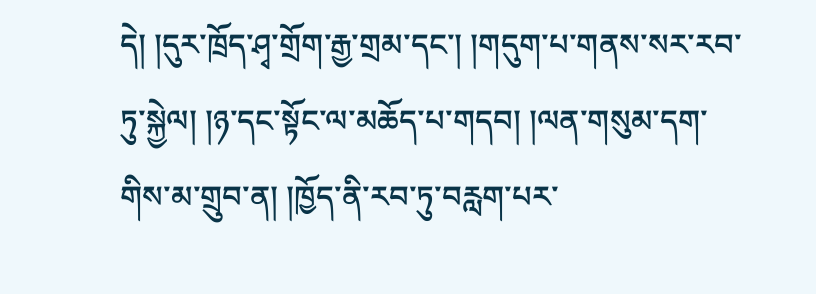དེ། །དུར་ཁྲོད་ཤྭ་གྲོག་རྒྱ་གྲམ་དང་། །གདུག་པ་གནས་སར་རབ་ཏུ་སྐྱེལ། །ཉ་དང་སྟོང་ལ་མཆོད་པ་གདབ། །ལན་གསུམ་དག་གིས་མ་གྲུབ་ན། །ཁྱོད་ནི་རབ་ཏུ་བརླག་པར་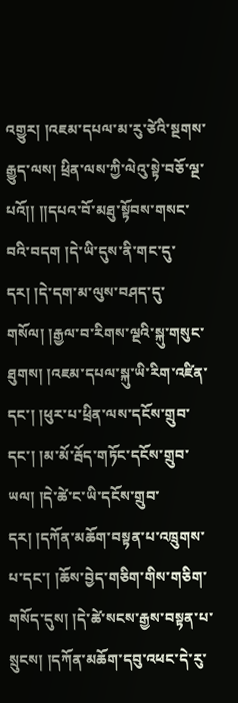འགྱུར། །འཇམ་དཔལ་མ་རུ་ཙེའི་སྔགས་རྒྱུད་ལས། ཕྲིན་ལས་ཀྱི་ལེའུ་སྟེ་བཅོ་ལྔ་པའོ།། །།དཔའ་བོ་མཐུ་སྟོབས་གསང་བའི་བདག །དེ་ཡི་དུས་ནི་གང་དུ་དར། །དེ་དག་མ་ལུས་བཤད་དུ་གསོལ། །རྒྱལ་བ་རིགས་ལྔའི་སྐུ་གསུང་ཐུགས། །འཇམ་དཔལ་སྐུ་ཡི་རིག་འཛིན་དང་། །ཕུར་པ་ཕྲིན་ལས་དངོས་གྲུབ་དང་། །མ་མོ་རྦོད་གཏོང་དངོས་གྲུབ་ཡལ། །དེ་ཚེ་ང་ཡི་དངོས་གྲུབ་དར། །དཀོན་མཆོག་བསྟན་པ་འཁྲུགས་པ་དང་། །ཆོས་བྱེད་གཅིག་གིས་གཅིག་གསོད་དུས། །དེ་ཚེ་སངས་རྒྱས་བསྟན་པ་སྲུངས། །དཀོན་མཆོག་དབུ་འཕང་དེ་རུ་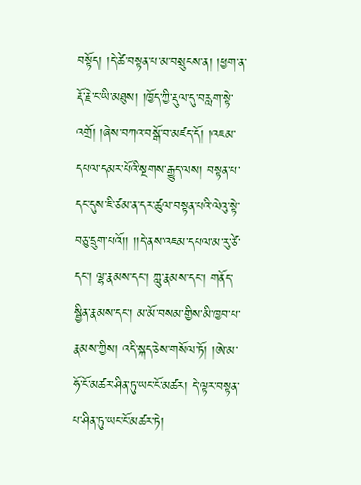བསྟོད། །དེ་ཚེ་བསྟན་པ་མ་བསྲུངས་ན། །ཕྱག་ན་རྡོ་རྗེ་ང་ཡི་མཐུས། །ཁྱོད་ཀྱི་རྡུལ་དུ་བརླག་སྟེ་འགྲོ། །ཞེས་བཀའ་བསྒོ་བ་མཛད་དོ། །འཇམ་དཔལ་དམར་པོའི་སྔགས་རྒྱུད་ལས། བསྟན་པ་དང་དུས་ཇི་ཙམ་ན་དར་ཚུལ་བསྟན་པའི་ལེའུ་སྟེ་བཅུ་དྲུག་པའོ།། །།དེ་ནས་འཇམ་དཔལ་མ་རུ་ཙེ་དང་། ལྷ་རྣམས་དང་། ཀླུ་རྣམས་དང་། གནོད་སྦྱིན་རྣམས་དང་། མ་མོ་བསམ་གྱིས་མི་ཁྱབ་པ་རྣམས་ཀྱིས། འདི་སྐད་ཅེས་གསོལ་ཏོ། །ཨེ་མ་ཧོ་ངོ་མཚར་ཤིན་ཏུ་ཡང་ངོ་མཚར། དེ་ལྟར་བསྟན་པ་ཤིན་ཏུ་ཡང་ངོ་མཚར་ཏེ།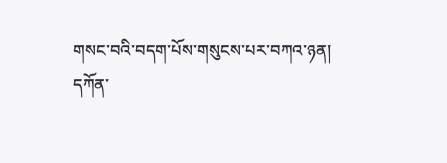གསང་བའི་བདག་པོས་གསུངས་པར་བཀའ་ཉན།
དཀོན་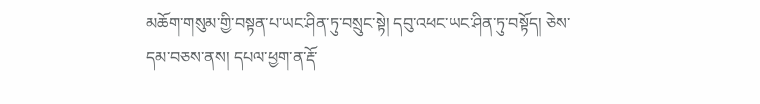མཆོག་གསུམ་གྱི་བསྟན་པ་ཡང་ཤིན་ཏུ་བསྲུང་སྟེ། དབུ་འཕང་ཡང་ཤིན་ཏུ་བསྟོད། ཅེས་དམ་བཅས་ནས། དཔལ་ཕྱག་ན་རྡོ་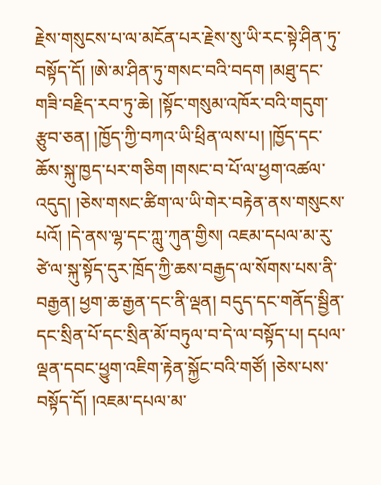རྗེས་གསུངས་པ་ལ་མངོན་པར་རྗེས་སུ་ཡི་རང་སྟེ་ཤིན་ཏུ་བསྟོད་དོ། །ཨེ་མ་ཤིན་ཏུ་གསང་བའི་བདག །མཐུ་དང་གཟི་བརྗིད་རབ་ཏུ་ཆེ། །སྟོང་གསུམ་འཁོར་བའི་གདུག་རྩུབ་ཅན། །ཁྱོད་ཀྱི་བཀའ་ཡི་ཕྲིན་ལས་པ། །ཁྱོད་དང་ཆོས་སྐུ་ཁྱད་པར་གཅིག །གསང་བ་པོ་ལ་ཕྱག་འཚལ་འདུད། །ཅེས་གསང་ཚིག་ལ་ཡི་གེར་བརྟེན་ནས་གསུངས་པའོ། །དེ་ནས་ལྷ་དང་ཀླུ་ཀུན་གྱིས། འཇམ་དཔལ་མ་རུ་ཙེ་ལ་སྐུ་སྟོད་དུར་ཁྲོད་ཀྱི་ཆས་བརྒྱད་ལ་སོགས་པས་ནི་བརྒྱན། ཕྱག་ཆ་རྒྱན་དང་ནི་ལྡན། བདུད་དང་གནོད་སྦྱིན་དང་སྲིན་པོ་དང་སྲིན་མོ་བཏུལ་བ་དེ་ལ་བསྟོད་པ། དཔལ་ལྡན་དབང་ཕྱུག་འཇིག་རྟེན་སྐྱོང་བའི་གཙོ། །ཅེས་པས་བསྟོད་དོ། །འཇམ་དཔལ་མ་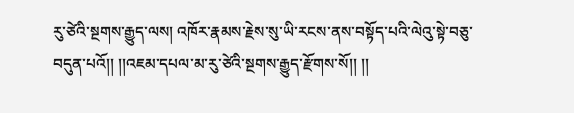རུ་ཙེའི་སྔགས་རྒྱུད་ལས། འཁོར་རྣམས་རྗེས་སུ་ཡི་རངས་ནས་བསྟོད་པའི་ལེའུ་སྟེ་བཅུ་བདུན་པའོ།། །།འཇམ་དཔལ་མ་རུ་ཙེའི་སྔགས་རྒྱུད་རྫོགས་སོ།། །།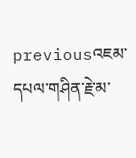previousའཇམ་དཔལ་གཤིན་རྗེ་མ་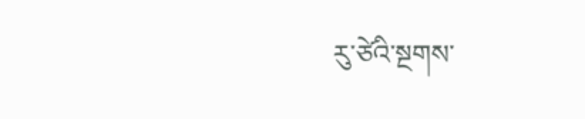རུ་ཙེའི་སྔགས་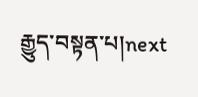རྒྱུད་བསྟན་པ།next